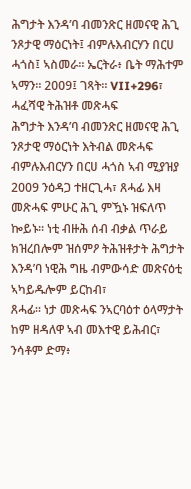ሕግታት እንዳ’ባ ብመንጽር ዘመናዊ ሕጊ ንጾታዊ ማዕርነት፤ ብምሉእብርሃን በርሀ ሓጎስ፤ ኣስመራ። ኤርትራ፥ ቤት ማሕተም ኣማን። 2009፤ ገጻት። VII+296፣
ሓፈሻዊ ትሕዝቶ መጽሓፍ
ሕግታት እንዳ’ባ ብመንጽር ዘመናዊ ሕጊ ንጾታዊ ማዕርነት እትብል መጽሓፍ ብምሉእብርሃን በርሀ ሓጎስ ኣብ ሚያዝያ 2009 ንዕዳጋ ተዘርጊሓ፣ ጸሓፊ እዛ መጽሓፍ ምሁር ሕጊ ምዃኑ ዝፍለጥ ኰይኑ። ነቲ ብዙሕ ሰብ ብቃል ጥራይ ክዝረበሎም ዝሰምዖ ትሕዝቶታት ሕግታት እንዳ’ባ ነዊሕ ግዜ ብምውሳድ መጽናዕቲ ኣካይዱሎም ይርከብ፣
ጸሓፊ። ነታ መጽሓፍ ንኣርባዕተ ዕላማታት ከም ዘዳለዋ ኣብ መእተዊ ይሕብር፣ ንሳቶም ድማ፥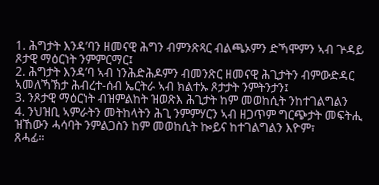1. ሕግታት እንዳ’ባን ዘመናዊ ሕግን ብምንጽጻር ብልጫኦምን ድኻሞምን ኣብ ጕዳይ ጾታዊ ማዕርነት ንምምርማር፤
2. ሕግታት እንዳ’ባ ኣብ ነንሕድሕዶምን ብመንጽር ዘመናዊ ሕጊታትን ብምውድዳር ኣመለኻኽታ ሕብረተ-ሰብ ኤርትራ ኣብ ክልተኡ ጾታታት ንምትንታን፤
3. ንጾታዊ ማዕርነት ብዝምልከት ዝወጽእ ሕጊታት ከም መወከሲት ንከተገልግልን
4. ንህዝቢ ኣምራትን መትከላትን ሕጊ ንምምሃርን ኣብ ዘጋጥም ግርጭታት መፍትሒ ዝኸውን ሓሳባት ንምልጋስን ከም መወከሲት ኰይና ከተገልግልን እዮም፣
ጸሓፊ።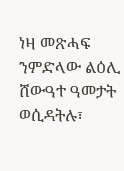ነዛ መጽሓፍ ንምድላው ልዕሊ ሸውዓተ ዓመታት ወሲዳትሉ፣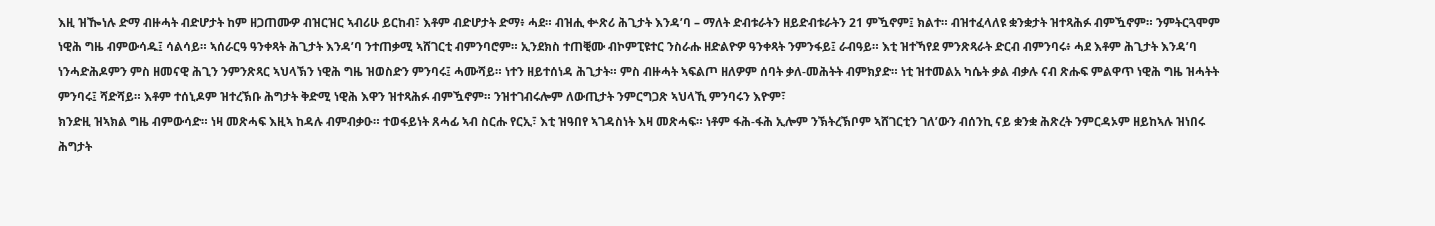እዚ ዝዀነሉ ድማ ብዙሓት ብድሆታት ከም ዘጋጠሙዎ ብዝርዝር ኣብሪሁ ይርከብ፣ እቶም ብድሆታት ድማ፥ ሓደ። ብዝሒ ቍጽሪ ሕጊታት እንዳ’ባ – ማለት ድብቱራትን ዘይድብቱራትን 21 ምዃኖም፤ ክልተ። ብዝተፈላለዩ ቋንቋታት ዝተጻሕፉ ብምዃኖም። ንምትርጓሞም ነዊሕ ግዜ ብምውሳዱ፤ ሳልሳይ። ኣሰራርዓ ዓንቀጻት ሕጊታት እንዳ’ባ ንተጠቃሚ ኣሸገርቲ ብምንባሮም። ኢንደክስ ተጠቒሙ ብኮምፒዩተር ንስራሑ ዘድልዮዎ ዓንቀጻት ንምንፋይ፤ ራብዓይ። እቲ ዝተኻየደ ምንጽጻራት ድርብ ብምንባሩ፥ ሓደ እቶም ሕጊታት እንዳ’ባ ነንሓድሕዶምን ምስ ዘመናዊ ሕጊን ንምንጽጻር ኣህላኽን ነዊሕ ግዜ ዝወስድን ምንባሩ፤ ሓሙሻይ። ነተን ዘይተሰነዳ ሕጊታት። ምስ ብዙሓት ኣፍልጦ ዘለዎም ሰባት ቃለ-መሕትት ብምክያድ። ነቲ ዝተመልአ ካሴት ቃል ብቃሉ ናብ ጽሑፍ ምልዋጥ ነዊሕ ግዜ ዝሓትት ምንባሩ፤ ሻድሻይ። እቶም ተሰኒዶም ዝተረኽቡ ሕግታት ቅድሚ ነዊሕ እዋን ዝተጻሕፉ ብምዃኖም። ንዝተገብሩሎም ለውጢታት ንምርግጋጽ ኣህላኺ ምንባሩን እዮም፣
ክንድዚ ዝኣክል ግዜ ብምውሳድ። ነዛ መጽሓፍ እዚኣ ከዳሉ ብምብቃዑ። ተወፋይነት ጸሓፊ ኣብ ስርሑ የርኢ፣ እቲ ዝዓበየ ኣገዳስነት እዛ መጽሓፍ። ነቶም ፋሕ-ፋሕ ኢሎም ንኽትረኽቦም ኣሸገርቲን ገለ’ውን ብሰንኪ ናይ ቋንቋ ሕጽረት ንምርዳኦም ዘይከኣሉ ዝነበሩ ሕግታት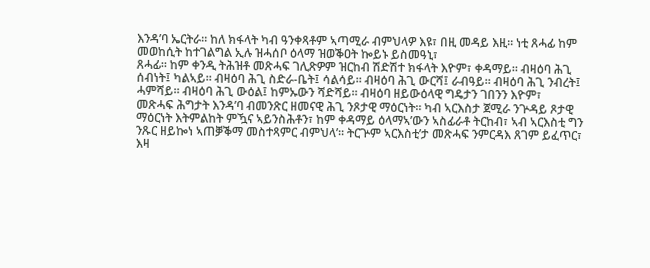እንዳ’ባ ኤርትራ። ከለ ክፋላት ካብ ዓንቀጻቶም ኣጣሚራ ብምህላዎ እዩ፣ በዚ መዳይ እዚ። ነቲ ጸሓፊ ከም መወከሲት ከተገልግል ኢሉ ዝሓሰቦ ዕላማ ዝወቕዐት ኰይኑ ይስመዓኒ፣
ጸሓፊ። ከም ቀንዲ ትሕዝቶ መጽሓፍ ገሊጽዎም ዝርከብ ሽድሽተ ክፋላት እዮም፣ ቀዳማይ። ብዛዕባ ሕጊ ሰብነት፤ ካልኣይ። ብዛዕባ ሕጊ ስድራ-ቤት፤ ሳልሳይ። ብዛዕባ ሕጊ ውርሻ፤ ራብዓይ። ብዛዕባ ሕጊ ንብረት፤ ሓምሻይ። ብዛዕባ ሕጊ ውዕል፤ ከምኡውን ሻድሻይ። ብዛዕባ ዘይውዕላዊ ግዴታን ገበንን እዮም፣
መጽሓፍ ሕግታት እንዳ’ባ ብመንጽር ዘመናዊ ሕጊ ንጾታዊ ማዕርነት። ካብ ኣርእስታ ጀሚራ ንጕዳይ ጾታዊ ማዕርነት እትምልከት ምዃና ኣይንስሕቶን፣ ከም ቀዳማይ ዕላማኣ’ውን ኣስፊራቶ ትርከብ፣ ኣብ ኣርእስቲ ግን ንጹር ዘይኰነ ኣጠቓቕማ መስተጻምር ብምህላ’። ትርጕም ኣርእስቲ’ታ መጽሓፍ ንምርዳእ ጸገም ይፈጥር፣ እዛ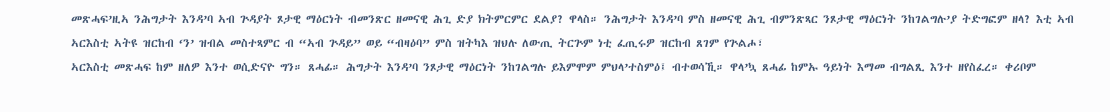መጽሓፍ’ዚኣ ንሕግታት እንዳ’ባ ኣብ ጕዳያት ጾታዊ ማዕርነት ብመንጽር ዘመናዊ ሕጊ ድያ ክትምርምር ደልያ? ዋላስ። ንሕግታት እንዳ’ባ ምስ ዘመናዊ ሕጊ ብምንጽጻር ንጾታዊ ማዕርነት ንከገልግሉ’ያ ትድግፎም ዘላ? እቲ ኣብ ኣርእስቲ ኣትዩ ዝርከብ ‘ን’ ዝብል መስተጻምር ብ “ኣብ ጕዳይ” ወይ “ብዛዕባ” ምስ ዝትካእ ዝህሉ ለውጢ ትርጕም ነቲ ፈጢሩዎ ዝርከብ ጸገም የጕልሖ፣
ኣርእስቲ መጽሓፍ ከም ዘለዎ እንተ ወሲድናዮ ግን። ጸሓፊ። ሕግታት እንዳ’ባ ንጾታዊ ማዕርነት ንከገልግሉ ይእምሞም ምህላ’ተስምዕ፤ ብተወሳኺ። ዋላ’ኳ ጸሓፊ ከምኡ ዓይነት እማመ ብግልጺ እንተ ዘየስፈረ። ቀሪቦም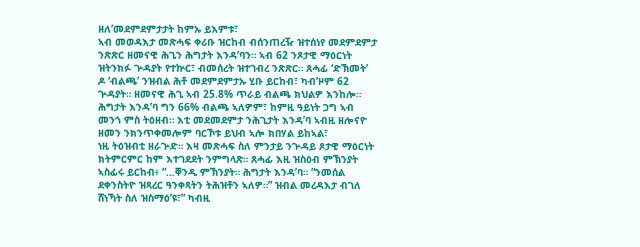ዘለ’መደምደምታታት ከምኡ ይእምቱ፣
ኣብ መወዳእታ መጽሓፍ ቀሪቡ ዝርከብ ብሰንጠረዥ ዝተሰነየ መደምደምታ ንጽጽር ዘመናዊ ሕጊን ሕግታት እንዳ’ባን። ኣብ 62 ንጾታዊ ማዕርነት ዝትንክፉ ጕዳያት የተኵር፣ ብመሰረት ዝተገብረ ንጽጽር። ጸሓፊ ‘ድኽመት’ ዶ ‘ብልጫ’ ንዝብል ሕቶ መደምደምታኡ ሂቡ ይርከብ፣ ካብ’ዞም 62 ጕዳያት። ዘመናዊ ሕጊ ኣብ 25.8% ጥራይ ብልጫ ክህልዎ እንከሎ። ሕግታት እንዳ’ባ ግን 66% ብልጫ ኣለዎም፣ ከምዚ ዓይነት ጋግ ኣብ መንጎ ምስ ትዕዘብ። እቲ መደመደምታ ንሕጊታት እንዳ’ባ ኣብዚ ዘሎናዮ ዘመን ንክንጥቀመሎም ባርኾቱ ይህብ ኣሎ ክበሃል ይከኣል፣
ነዚ ትዕዝብቲ ዘራጕድ። እዛ መጽሓፍ ስለ ምንታይ ንጕዳይ ጾታዊ ማዕርነት ክትምርምር ከም እተገደደት ንምግላጽ። ጸሓፊ እዚ ዝስዕብ ምኽንያት ኣስፊሩ ይርከብ፥ “…ቐንዲ ምኽንያት። ሕግታት እንዳ’ባ። “ንመሰል ደቀንስትዮ ዝጻረር ዓንቀጻትን ትሕዝቶን ኣለዎ።” ዝብል መረዳእታ ብገለ ሸነኻት ስለ ዝስማዕ’ዩ፣” ካብዚ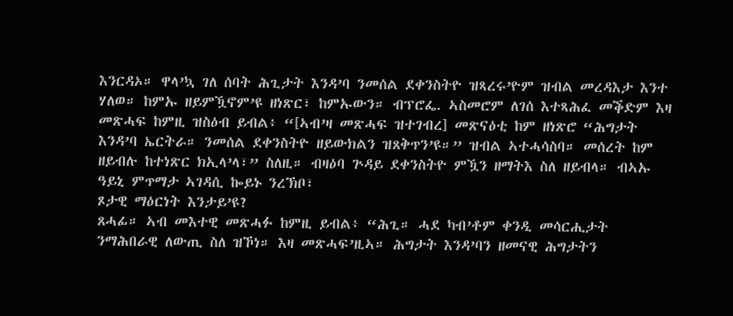እንርዳኦ። ዋላ’ኳ ገለ ሰባት ሕጊታት እንዳ’ባ ንመሰል ደቀንስትዮ ዝጻረሩ’ዮም ዝብል መረዳእታ እንተ ሃለወ። ከምኡ ዘይምዃኖም’ዩ ዘነጽር፣ ከምኡውን። ብፕሮፌ. ኣስመሮም ለገሰ እተጻሕፈ መቕድም እዛ መጽሓፍ ከምዚ ዝስዕብ ይብል፥ “[ኣብ’ዛ መጽሓፍ ዝተገብረ] መጽናዕቲ ከም ዘነጽሮ “ሕግታት እንዳ’ባ ኤርትራ። ንመሰል ደቀንስትዮ ዘይውክልን ዝጸቅጥን’ዩ።” ዝብል ኣተሓሳስባ። መሰረት ከም ዘይብሉ ከተነጽር ክኢላ’ላ፣” ስለዚ። ብዛዕባ ጕዳይ ደቀንስትዮ ምዃን ዘማትእ ስለ ዘይብላ። ብኣኡ ዓይኒ ምጥማታ ኣገዳሲ ኰይኑ ንረኽቦ፣
ጾታዊ ማዕርነት እንታይ’ዩ?
ጸሓፊ። ኣብ መእተዊ መጽሓፉ ከምዚ ይብል፥ “ሕጊ። ሓደ ካብ’ቶም ቀንዲ መሳርሒታት ንማሕበራዊ ለውጢ ስለ ዝኾነ። እዛ መጽሓፍ’ዚኣ። ሕግታት እንዳ’ባን ዘመናዊ ሕግታትን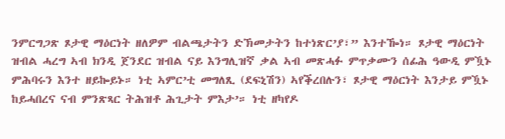ንምርግጋጽ ጾታዊ ማዕርነት ዘለዎም ብልጫታትን ድኽመታትን ከተነጽር’ያ፣” እንተዀነ። ጾታዊ ማዕርነት ዝብል ሓረግ ኣብ ክንዲ ጀንደር ዝብል ናይ እንግሊዝኛ ቃል ኣብ መጽሓፉ ምጥቃሙን ሰፊሕ ዓውዲ ምዃኑ ምሕባሩን እንተ ዘይኰይኑ። ነቲ ኣምር’ቲ መግለጺ (ደፍኒሽን) ኣየቕረበሉን፣ ጾታዊ ማዕርነት እንታይ ምዃኑ ከይሓበረና ናብ ምንጽጻር ትሕዝቶ ሕጊታት ምእታ’። ነቲ ዘካየዶ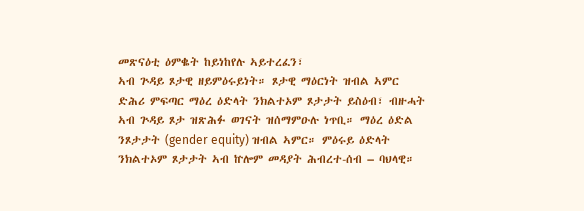መጽናዕቲ ዕምቈት ከይነከየሉ ኣይተረፈን፣
ኣብ ጕዳይ ጾታዊ ዘይምዕሩይነት። ጾታዊ ማዕርነት ዝብል ኣምር ድሕሪ ምፍጣር ማዕረ ዕድላት ንክልተኦም ጾታታት ይስዕብ፣ ብዙሓት ኣብ ጕዳይ ጾታ ዝጽሕፉ ወገናት ዝሰማምዑሉ ነጥቢ። ማዕረ ዕድል ንጾታታት (gender equity) ዝብል ኣምር። ምዕሩይ ዕድላት ንክልተኦም ጾታታት ኣብ ኵሎም መዳያት ሕብረተ-ሰብ – ባህላዊ።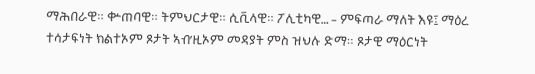ማሕበራዊ። ቍጠባዊ። ትምህርታዊ። ሲቪላዊ። ፖሊቲካዊ… – ምፍጣራ ማለት እዩ፤ ማዕረ ተሳታፍነት ክልተኦም ጾታት ኣብ’ዚኦም መዳያት ምስ ዝህሉ ድማ። ጾታዊ ማዕርነት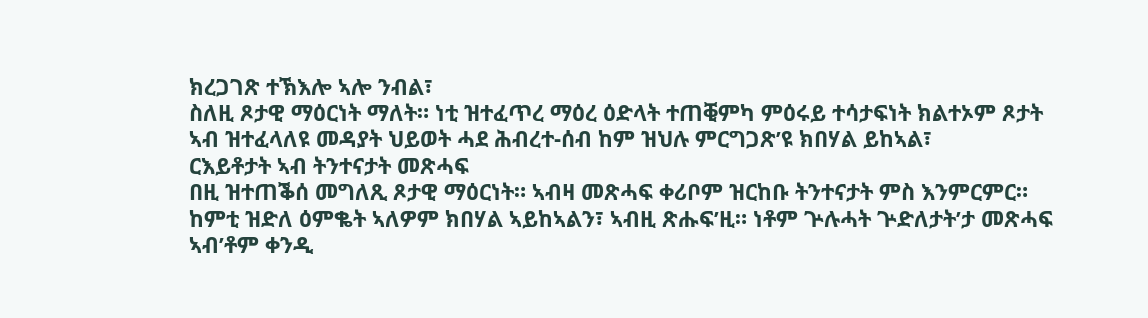ክረጋገጽ ተኽእሎ ኣሎ ንብል፣
ስለዚ ጾታዊ ማዕርነት ማለት። ነቲ ዝተፈጥረ ማዕረ ዕድላት ተጠቒምካ ምዕሩይ ተሳታፍነት ክልተኦም ጾታት ኣብ ዝተፈላለዩ መዳያት ህይወት ሓደ ሕብረተ-ሰብ ከም ዝህሉ ምርግጋጽ’ዩ ክበሃል ይከኣል፣
ርእይቶታት ኣብ ትንተናታት መጽሓፍ
በዚ ዝተጠቕሰ መግለጺ ጾታዊ ማዕርነት። ኣብዛ መጽሓፍ ቀሪቦም ዝርከቡ ትንተናታት ምስ እንምርምር። ከምቲ ዝድለ ዕምቈት ኣለዎም ክበሃል ኣይከኣልን፣ ኣብዚ ጽሑፍ’ዚ። ነቶም ጕሉሓት ጕድለታት’ታ መጽሓፍ ኣብ’ቶም ቀንዲ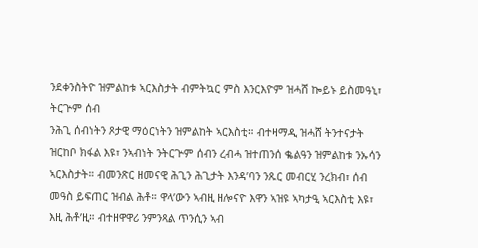ንደቀንስትዮ ዝምልከቱ ኣርእስታት ብምትኳር ምስ እንርእዮም ዝሓሸ ኰይኑ ይስመዓኒ፣
ትርጕም ሰብ
ንሕጊ ሰብነትን ጾታዊ ማዕርነትን ዝምልከት ኣርእስቲ። ብተዛማዲ ዝሓሸ ትንተናታት ዝርከቦ ክፋል እዩ፣ ንኣብነት ንትርጕም ሰብን ረብሓ ዝተጠንሰ ቈልዓን ዝምልከቱ ንኡሳን ኣርእስታት። ብመንጽር ዘመናዊ ሕጊን ሕጊታት እንዳ’ባን ንጹር መብርሂ ንረክብ፣ ሰብ መዓስ ይፍጠር ዝብል ሕቶ። ዋላ’ውን ኣብዚ ዘሎናዮ እዋን ኣዝዩ ኣካታዒ ኣርእስቲ እዩ፣ እዚ ሕቶ’ዚ። ብተዘዋዋሪ ንምንጻል ጥንሲን ኣብ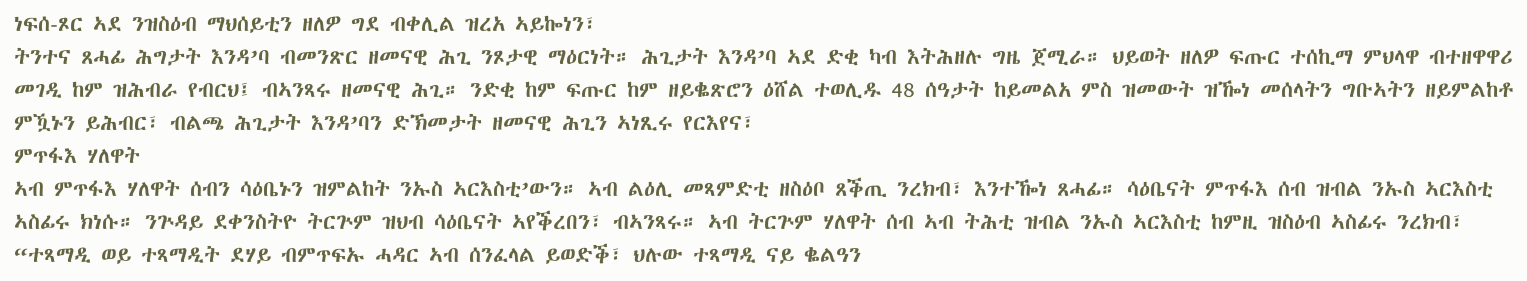ነፍሰ-ጾር ኣደ ንዝስዕብ ማህሰይቲን ዘለዎ ግደ ብቀሊል ዝረአ ኣይኰነን፣
ትንተና ጸሓፊ ሕግታት እንዳ’ባ ብመንጽር ዘመናዊ ሕጊ ንጾታዊ ማዕርነት። ሕጊታት እንዳ’ባ ኣደ ድቂ ካብ እትሕዘሉ ግዜ ጀሚራ። ህይወት ዘለዎ ፍጡር ተሰኪማ ምህላዋ ብተዘዋዋሪ መገዲ ከም ዝሕብራ የብርህ፤ ብኣንጻሩ ዘመናዊ ሕጊ። ንድቂ ከም ፍጡር ከም ዘይቈጽሮን ዕሸል ተወሊዱ 48 ሰዓታት ከይመልአ ምስ ዝመውት ዝዀነ መሰላትን ግቡኣትን ዘይምልከቶ ምዃኑን ይሕብር፣ ብልጫ ሕጊታት እንዳ’ባን ድኽመታት ዘመናዊ ሕጊን ኣነጺሩ የርእየና፣
ምጥፋእ ሃለዋት
ኣብ ምጥፋእ ሃለዋት ሰብን ሳዕቤኑን ዝምልከት ንኡስ ኣርእስቲ’ውን። ኣብ ልዕሊ መጻምድቲ ዘስዕቦ ጸቕጢ ንረክብ፣ እንተዀነ ጸሓፊ። ሳዕቤናት ምጥፋእ ሰብ ዝብል ንኡስ ኣርእስቲ ኣስፊሩ ክነሱ። ንጕዳይ ደቀንስትዮ ትርጕም ዝህብ ሳዕቤናት ኣየቕረበን፣ ብኣንጻሩ። ኣብ ትርጕም ሃለዋት ሰብ ኣብ ትሕቲ ዝብል ንኡስ ኣርእስቲ ከምዚ ዝስዕብ ኣስፊሩ ንረክብ፣ “ተጻማዲ ወይ ተጻማዲት ደሃይ ብምጥፍኡ ሓዳር ኣብ ሰንፈላል ይወድቕ፣ ህሉው ተጻማዲ ናይ ቈልዓን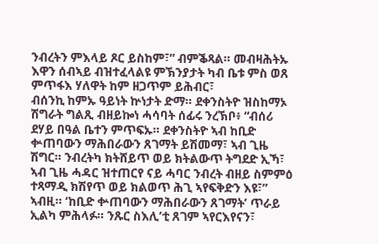ንብረትን ምእላይ ጾር ይስከም፣” ብምቕጻል። መብዛሕትኡ እዋን ሰብኣይ ብዝተፈላልዩ ምኽንያታት ካብ ቤቱ ምስ ወጸ ምጥፋእ ሃለዋት ከም ዘጋጥም ይሕብር፣
ብሰንኪ ከምኡ ዓይነት ኵነታት ድማ። ደቀንስትዮ ዝስከማኦ ሽግራት ግልጺ ብዘይኰነ ሓሳባት ሰፊሩ ንረኽቦ፥ “ብሰሪ ደሃይ በዓል ቤተን ምጥፍኡ። ደቀንስትዮ ኣብ ከቢድ ቍጠባውን ማሕበራውን ጸገማት ይሽመማ፣ ኣብ ጊዜ ሽግር። ንብረትካ ክትሸይጥ ወይ ክትልውጥ ትግደድ ኢኻ፣ ኣብ ጊዜ ሓዳር ዝተጠርየ ናይ ሓባር ንብረት ብዘይ ስምምዕ ተጻማዲ ክሽየጥ ወይ ክልወጥ ሕጊ ኣየፍቅድን እዩ፣”
ኣብዚ። ‘ከቢድ ቍጠባውን ማሕበራውን ጸገማት’ ጥራይ ኢልካ ምሕላፉ። ንጹር ስእሊ’ቲ ጸገም ኣየርእየናን፣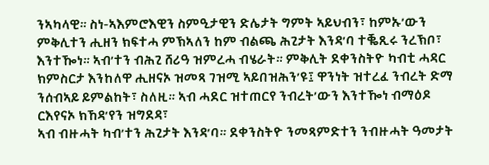ንኣካላዊ። ስነ-ኣእምሮእዊን ስምዒታዊን ድሌታት ግምት ኣይህብን፣ ከምኡ’ውን ምቅሊተን ሒዘን ክፍተሓ ምኽኣለን ከም ብልጫ ሕጊታት እንዳ’ባ ተቘጺሩ ንረኽቦ፣ እንተዀነ። ኣብ’ተን ብሕጊ ሸሪዓ ዝምረሓ ብሄራት። ምቅሊት ደቀንስትዮ ካብቲ ሓዳር ክምስርታ እንከለዋ ሒዘናኦ ዝመጻ ገዝሚ ኣይበዝሕን’ዩ፤ ዋንነት ዝተረፈ ንብረት ድማ ንሰብኣይ ይምልከት፣ ስለዚ። ኣብ ሓደር ዝተጠርየ ንብረት’ውን እንተዀነ ብማዕዶ ርእየናኦ ክኸዳ’የን ዝግደዳ፣
ኣብ ብዙሓት ካብ’ተን ሕጊታት እንዳ’ባ። ደቀንስትዮ ንመጻምድተን ንብዙሓት ዓመታት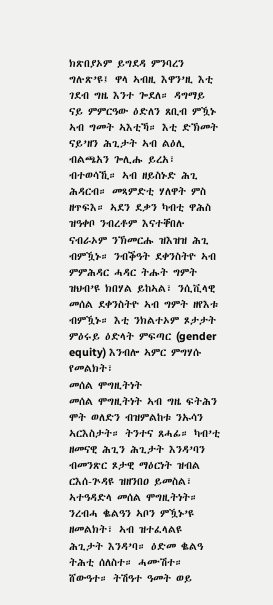ክጽበያኦም ይግደዳ ምንባረን ግሉጽ’ዩ፤ ዋላ ኣብዚ እዋን’ዚ እቲ ገደብ ግዜ እንተ ጐደለ። ዳግማይ ናይ ምምርዓው ዕድለን ጸቢብ ምዃኑ ኣብ ግመት ኣእቲኻ። እቲ ድኽመት ናይ’ዘን ሕጊታት ኣብ ልዕሊ ብልጫአን ጐሊሑ ይረአ፣
ብተወሳኺ። ኣብ ዘይስኑድ ሕጊ ሕዳርብ። መጻምድቲ ሃለዋት ምስ ዘጥፍእ። ኣደን ደቃን ካብቲ ዋሕስ ዝዓቀቦ ንብረቶም እናተቐበሉ ናብራኦም ንኽመርሑ ዝእዝዝ ሕጊ ብምዃኑ። ንብቕዓት ደቀንስትዮ ኣብ ምምሕዳር ሓዳር ትሑት ግምት ዝህብ’ዩ ክበሃል ይከኣል፣ ንሲቪላዊ መሰል ደቀንስትዮ ኣብ ግምት ዘየእቱ ብምዃኑ። እቲ ንክልተኦም ጾታታት ምዕሩይ ዕድላት ምፍጣር (gender equity) እንብሎ ኣምር ምግሃሱ የመልክት፣
መሰል ሞግዚትነት
መሰል ሞግዚትነት ኣብ ግዜ ፍትሕን ሞት ወለድን ብዝምልከቱ ንኡሳን ኣርእስታት። ትንተና ጸሓፊ። ካብ’ቲ ዘመናዊ ሕጊን ሕጊታት እንዳ’ባን ብመንጽር ጾታዊ ማዕርነት ዝብል ርእሰ-ጕዳዩ ዝዘንበዐ ይመስል፣ ኣተዓዳድላ መሰል ሞግዚትነት። ንረብሓ ቈልዓን ኣቦን ምዃኑ’ዩ ዘመልክት፣ ኣብ ዝተፈላልዩ ሕጊታት እንዳ’ባ። ዕድመ ቈልዓ ትሕቲ ሰለስተ። ሓሙሽተ። ሸውዓተ። ትሽዓተ ዓመት ወይ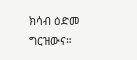ክሳብ ዕድመ ግርዝውና።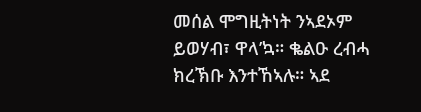መሰል ሞግዚትነት ንኣደኦም ይወሃብ፣ ዋላ’ኳ። ቈልዑ ረብሓ ክረኽቡ እንተኸኣሉ። ኣደ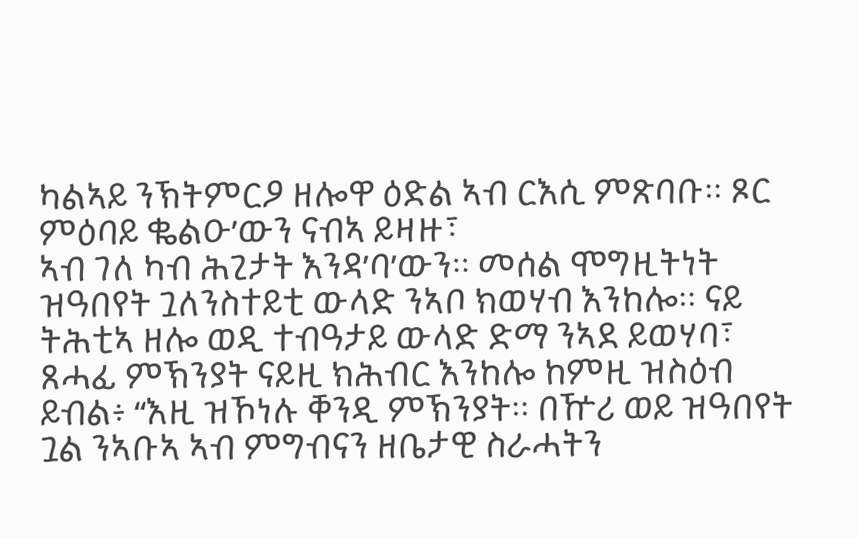ካልኣይ ንኽትምርዖ ዘሎዋ ዕድል ኣብ ርእሲ ምጽባቡ። ጾር ምዕባይ ቈልዑ’ውን ናብኣ ይዛዙ፣
ኣብ ገለ ካብ ሕጊታት እንዳ’ባ’ውን። መሰል ሞግዚትነት ዝዓበየት ጓለንስተይቲ ውላድ ንኣቦ ክወሃብ እንከሎ። ናይ ትሕቲኣ ዘሎ ወዲ ተብዓታይ ውላድ ድማ ንኣደ ይወሃባ፣ ጸሓፊ ምኽንያት ናይዚ ክሕብር እንከሎ ከምዚ ዝስዕብ ይብል፥ “እዚ ዝኾነሉ ቐንዲ ምኽንያት። በዅሪ ወይ ዝዓበየት ጓል ንኣቡኣ ኣብ ምግብናን ዘቤታዊ ስራሓትን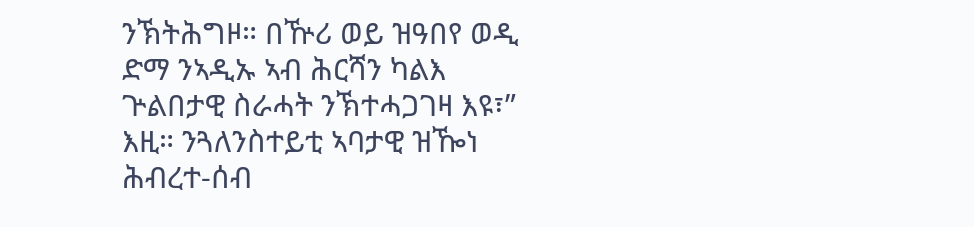ንኽትሕግዞ። በዅሪ ወይ ዝዓበየ ወዲ ድማ ንኣዲኡ ኣብ ሕርሻን ካልእ ጕልበታዊ ስራሓት ንኽተሓጋገዛ እዩ፣” እዚ። ንጓለንስተይቲ ኣባታዊ ዝዀነ ሕብረተ-ሰብ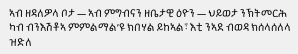ኣብ ዘዳለዎላ ቦታ — ኣብ ምግብናን ዘቤታዊ ዕዮን — ህይወታ ንኽትመርሕ ካብ ብንእሽቶኣ ምምልማል’ዩ ክበሃል ይከኣል፣ እቲ ንኣደ ብወዳ ክሰላሰለላ ዝድለ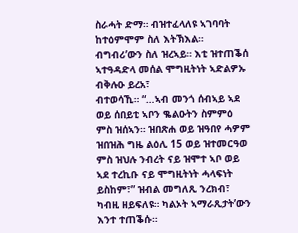ስራሓት ድማ። ብዝተፈላለዩ ኣገባባት ከተዕምሞም ስለ እትኽእል። ብግብሪ’ውን ስለ ዝረኣይ። እቲ ዝተጠቕሰ ኣተዓዳድላ መሰል ሞግዚትነት ኣድልዎኡ ብቅሉዑ ይረአ፣
ብተወሳኺ። “…ኣብ መንጎ ሰብኣይ ኣደ ወይ ሰበይቲ ኣቦን ቈልዑትን ስምምዕ ምስ ዝሰኣን። ዝበጽሐ ወይ ዝዓበየ ሓዎም ዝበዝሕ ግዜ ልዕሊ 15 ወይ ዝተመርዓወ ምስ ዝህሉ ንብረት ናይ ዝሞተ ኣቦ ወይ ኣደ ተረኪቡ ናይ ሞግዚትነት ሓላፍነት ይስከም፣” ዝብል መግለጺ ንረክብ፣ ካብዚ ዘይፍለዩ። ካልኦት ኣማራጺታት’ውን እንተ ተጠቕሱ።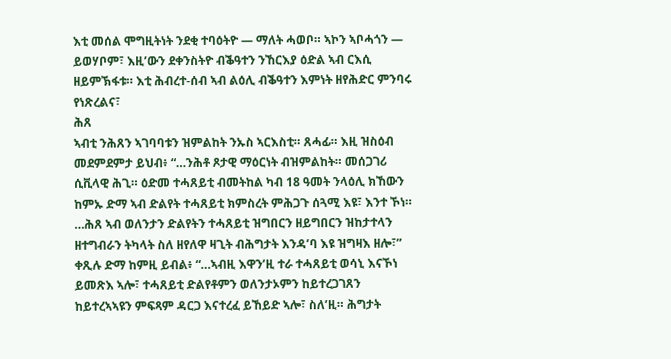እቲ መሰል ሞግዚትነት ንደቂ ተባዕትዮ — ማለት ሓወቦ። ኣኮን ኣቦሓጎን — ይወሃቦም፣ እዚ’ውን ደቀንስትዮ ብቕዓተን ንኸርእያ ዕድል ኣብ ርእሲ ዘይምኽፋቱ። እቲ ሕብረተ-ሰብ ኣብ ልዕሊ ብቕዓተን እምነት ዘየሕድር ምንባሩ የነጽረልና፣
ሕጸ
ኣብቲ ንሕጸን ኣገባባቱን ዝምልከት ንኡስ ኣርእስቲ። ጸሓፊ። እዚ ዝስዕብ መደምደምታ ይህብ፥ “…ንሕቶ ጾታዊ ማዕርነት ብዝምልከት። መሰጋገሪ ሲቪላዊ ሕጊ። ዕድመ ተሓጸይቲ ብመትከል ካብ 18 ዓመት ንላዕሊ ክኸውን ከምኡ ድማ ኣብ ድልየት ተሓጸይቲ ክምስረት ምሕጋጉ ሰጓሚ እዩ፣ እንተ ኾነ። …ሕጸ ኣብ ወለንታን ድልየትን ተሓጸይቲ ዝግበርን ዘይግበርን ዝከታተላን ዘተግብራን ትካላት ስለ ዘየለዋ ዛጊት ብሕግታት እንዳ’ባ እዩ ዝግዛእ ዘሎ፣” ቀጺሉ ድማ ከምዚ ይብል፥ “…ኣብዚ እዋን’ዚ ተራ ተሓጸይቲ ወሳኒ እናኾነ ይመጽእ ኣሎ፣ ተሓጸይቲ ድልየቶምን ወለንታኦምን ከይተረጋገጸን ከይተረኣኣዩን ምፍጻም ዳርጋ እናተረፈ ይኸይድ ኣሎ፣ ስለ’ዚ። ሕግታት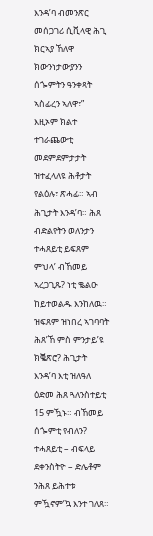እንዳ’ባ ብመንጽር መሰጋገሪ ሲቪላዊ ሕጊ ክርኣያ ኸለዋ ክውንነታውያንን ሰጐምትን ዓንቀጻት ኣስፊረን ኣለዋ፣”
እዚኦም ክልተ ተገራጨውቲ መደምደምታታት ዝተፈላለዩ ሕቶታት የልዕሉ፣ ጽሓፊ። ኣብ ሕጊታት እንዳ’ባ። ሕጸ ብድልየትን ወለንታን ተሓጸይቲ ይፍጸም ምህላ’ ብኸመይ ኣረጋጊጹ? ነቲ ቈልዑ ከይተወልዱ እንከለዉ። ዝፍጸም ዝነበረ ኣገባባት ሕጸ’ኸ ምስ ምንታይ’ዩ ክቘጽሮ? ሕጊታት እንዳ’ባ እቲ ዝለዓለ ዕድመ ሕጸ ጓለንስተይቲ 15 ምዃኑ። ብኸመይ ሰጐምቲ የብለን? ተሓጸይቲ – ብፍላይ ደቀንስትዮ – ድሌቶም ንሕጸ ይሕተቱ ምዃኖም’ኳ እንተ ገለጸ።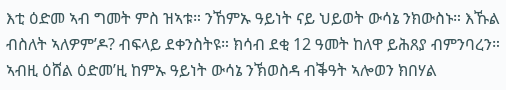እቲ ዕድመ ኣብ ግመት ምስ ዝኣቱ። ንኸምኡ ዓይነት ናይ ህይወት ውሳኔ ንክውስኑ። እኹል ብስለት ኣለዎም’ዶ? ብፍላይ ደቀንስትዩ። ክሳብ ደቂ 12 ዓመት ከለዋ ይሕጸያ ብምንባረን። ኣብዚ ዕሸል ዕድመ’ዚ ከምኡ ዓይነት ውሳኔ ንኽወስዳ ብቕዓት ኣሎወን ክበሃል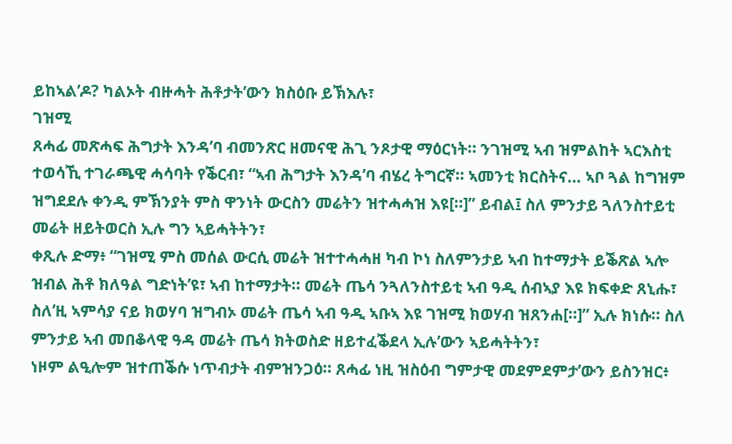ይከኣል’ዶ? ካልኦት ብዙሓት ሕቶታት’ውን ክስዕቡ ይኽእሉ፣
ገዝሚ
ጸሓፊ መጽሓፍ ሕግታት እንዳ’ባ ብመንጽር ዘመናዊ ሕጊ ንጾታዊ ማዕርነት። ንገዝሚ ኣብ ዝምልከት ኣርእስቲ ተወሳኺ ተገራጫዊ ሓሳባት የቕርብ፣ “ኣብ ሕግታት እንዳ’ባ ብሄረ ትግርኛ። ኣመንቲ ክርስትና… ኣቦ ጓል ከግዝም ዝግደደሉ ቀንዲ ምኽንያት ምስ ዋንነት ውርስን መሬትን ዝተሓሓዝ እዩ[።]” ይብል፤ ስለ ምንታይ ጓለንስተይቲ መሬት ዘይትወርስ ኢሉ ግን ኣይሓትትን፣
ቀጺሉ ድማ፥ “ገዝሚ ምስ መሰል ውርሲ መሬት ዝተተሓሓዘ ካብ ኮነ ስለምንታይ ኣብ ከተማታት ይቕጽል ኣሎ ዝብል ሕቶ ክለዓል ግድነት’ዩ፣ ኣብ ከተማታት። መሬት ጤሳ ንጓለንስተይቲ ኣብ ዓዲ ሰብኣያ እዩ ክፍቀድ ጸኒሑ፣ ስለ’ዚ ኣምሳያ ናይ ክወሃባ ዝግብኦ መሬት ጤሳ ኣብ ዓዲ ኣቡኣ እዩ ገዝሚ ክወሃብ ዝጸንሐ[።]” ኢሉ ክነሱ። ስለ ምንታይ ኣብ መበቆላዊ ዓዳ መሬት ጤሳ ክትወስድ ዘይተፈቕደላ ኢሉ’ውን ኣይሓትትን፣
ነዞም ልዒሎም ዝተጠቕሱ ነጥብታት ብምዝንጋዕ። ጸሓፊ ነዚ ዝስዕብ ግምታዊ መደምደምታ’ውን ይስንዝር፥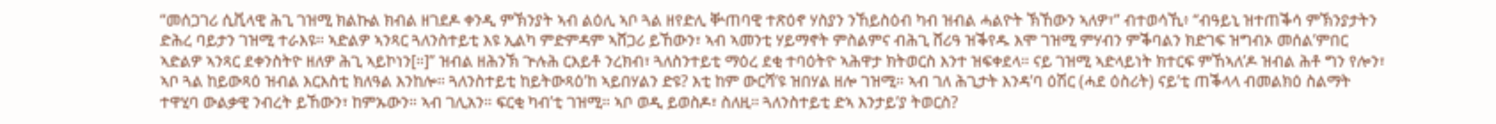“መሰጋገሪ ሲቪላዊ ሕጊ ገዝሚ ክልኩል ክብል ዘገደዶ ቀንዲ ምኽንያት ኣብ ልዕሊ ኣቦ ጓል ዘየድሊ ቝጠባዊ ተጽዕኖ ሃስያን ንኸይስዕብ ካብ ዝብል ሓልዮት ኽኸውን ኣለዎ፣” ብተወሳኺ፥ “ብዓይኒ ዝተጠቕሳ ምኽንያታትን ድሕረ ባይታን ገዝሚ ተራእዩ። ኣድልዎ ኣንጻር ጓለንስተይቲ እዩ ኢልካ ምድምዳም ኣሸጋሪ ይኸውን፣ ኣብ ኣመንቲ ሃይማኖት ምስልምና ብሕጊ ሸሪዓ ዝቕየዱ እሞ ገዝሚ ምሃብን ምቕባልን ክድገፍ ዝግብኦ መሰል’ምበር ኣድልዎ ኣንጻር ደቀንስትዮ ዘለዎ ሕጊ ኣይኮነን[።]” ዝብል ዘሕንኽ ጕሉሕ ርእይቶ ንረክብ፣ ጓለስንተይቲ ማዕረ ደቂ ተባዕትዮ ኣሕዋታ ክትወርስ እንተ ዝፍቀደላ። ናይ ገዝሚ ኣድላይነት ክተርፍ ምኸኣለ’ዶ ዝብል ሕቶ ግን የሎን፣ ኣቦ ጓል ከይውጻዕ ዝብል እርእስቲ ክለዓል እንከሎ። ጓለንስተይቲ ከይትውጻዕ’ከ ኣይበሃልን ድዩ? እቲ ከም ውርሻ’ዩ ዝበሃል ዘሎ ገዝሚ። ኣብ ገለ ሕጊታት እንዳ’ባ ዕሽር (ሓደ ዕስሪት) ናይ’ቲ ጠቕላላ ብመልክዕ ስልማት ተዋሂባ ውልቃዊ ንብረት ይኸውን፣ ከምኡውን። ኣብ ገሊአን። ፍርቂ ካብ’ቲ ገዝሚ። ኣቦ ወዲ ይወስዶ፣ ስለዚ። ጓለንስተይቲ ድኣ እንታይ’ያ ትወርስ?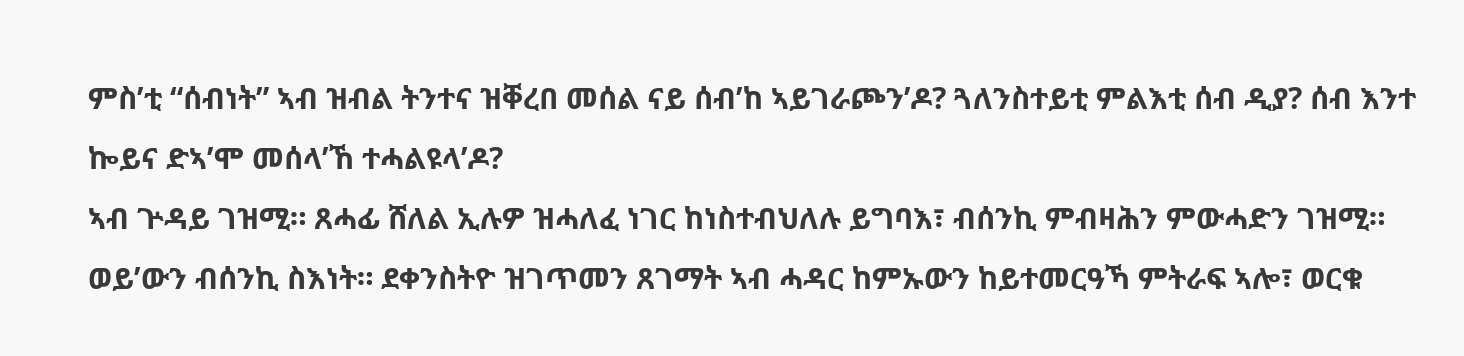ምስ’ቲ “ሰብነት” ኣብ ዝብል ትንተና ዝቐረበ መሰል ናይ ሰብ’ከ ኣይገራጮን’ዶ? ጓለንስተይቲ ምልእቲ ሰብ ዲያ? ሰብ እንተ ኰይና ድኣ’ሞ መሰላ’ኸ ተሓልዩላ’ዶ?
ኣብ ጕዳይ ገዝሚ። ጸሓፊ ሸለል ኢሉዎ ዝሓለፈ ነገር ከነስተብህለሉ ይግባእ፣ ብሰንኪ ምብዛሕን ምውሓድን ገዝሚ። ወይ’ውን ብሰንኪ ስእነት። ደቀንስትዮ ዝገጥመን ጸገማት ኣብ ሓዳር ከምኡውን ከይተመርዓኻ ምትራፍ ኣሎ፣ ወርቁ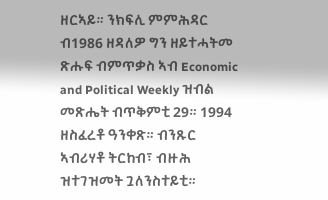ዘርኣይ። ንክፍሊ ምምሕዳር ብ1986 ዘዳለዎ ግን ዘይተሓትመ ጽሑፍ ብምጥቃስ ኣብ Economic and Political Weekly ዝብል መጽሔት ብጥቅምቲ 29። 1994 ዘስፈረቶ ዓንቀጽ። ብንጹር ኣብሪሃቶ ትርከብ፣ ብዙሕ ዝተገዝመት ጓለንስተይቲ።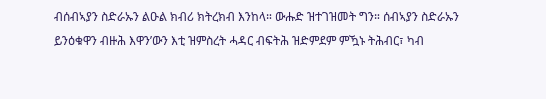ብሰብኣያን ስድራኡን ልዑል ክብሪ ክትረክብ እንከላ። ውሑድ ዝተገዝመት ግን። ሰብኣያን ስድራኡን ይንዕቁዋን ብዙሕ እዋን’ውን እቲ ዝምስረት ሓዳር ብፍትሕ ዝድምደም ምዃኑ ትሕብር፣ ካብ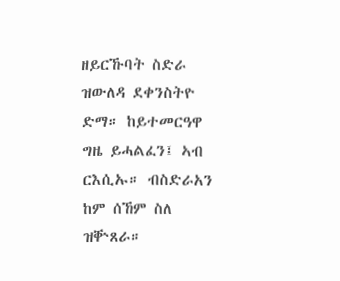ዘይርኹባት ስድራ ዝውለዳ ደቀንስትዮ ድማ። ከይተመርዓዋ ግዜ ይሓልፈን፤ ኣብ ርእሲኡ። ብስድራአን ከም ሰኸም ስለ ዝቝጸራ።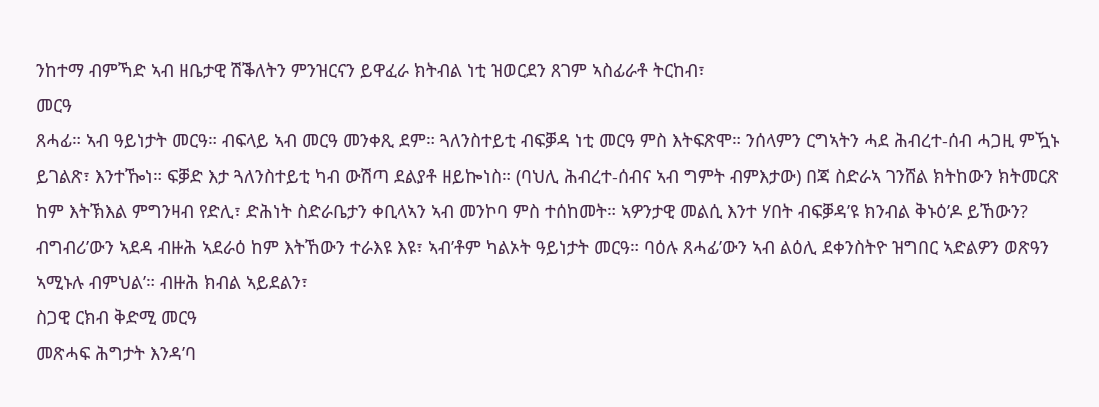ንከተማ ብምኻድ ኣብ ዘቤታዊ ሽቕለትን ምንዝርናን ይዋፈራ ክትብል ነቲ ዝወርደን ጸገም ኣስፊራቶ ትርከብ፣
መርዓ
ጸሓፊ። ኣብ ዓይነታት መርዓ። ብፍላይ ኣብ መርዓ መንቀጺ ደም። ጓለንስተይቲ ብፍቓዳ ነቲ መርዓ ምስ እትፍጽሞ። ንሰላምን ርግኣትን ሓደ ሕብረተ-ሰብ ሓጋዚ ምዃኑ ይገልጽ፣ እንተዀነ። ፍቓድ እታ ጓለንስተይቲ ካብ ውሽጣ ደልያቶ ዘይኰነስ። (ባህሊ ሕብረተ-ሰብና ኣብ ግምት ብምእታው) በጃ ስድራኣ ገንሸል ክትከውን ክትመርጽ ከም እትኽእል ምግንዛብ የድሊ፣ ድሕነት ስድራቤታን ቀቢላኣን ኣብ መንኮባ ምስ ተሰከመት። ኣዎንታዊ መልሲ እንተ ሃበት ብፍቓዳ’ዩ ክንብል ቅኑዕ’ዶ ይኸውን? ብግብሪ’ውን ኣደዳ ብዙሕ ኣደራዕ ከም እትኸውን ተራእዩ እዩ፣ ኣብ’ቶም ካልኦት ዓይነታት መርዓ። ባዕሉ ጸሓፊ’ውን ኣብ ልዕሊ ደቀንስትዮ ዝግበር ኣድልዎን ወጽዓን ኣሚኑሉ ብምህል’። ብዙሕ ክብል ኣይደልን፣
ስጋዊ ርክብ ቅድሚ መርዓ
መጽሓፍ ሕግታት እንዳ’ባ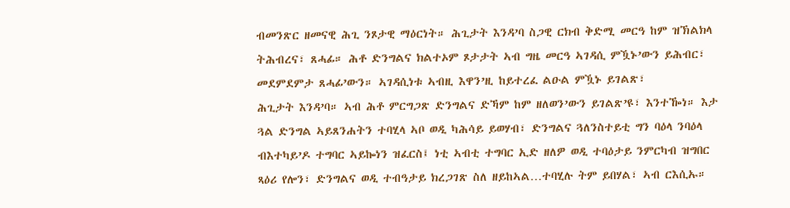ብመንጽር ዘመናዊ ሕጊ ንጾታዊ ማዕርነት። ሕጊታት እንዳ’ባ ስጋዊ ርክብ ቅድሚ መርዓ ከም ዝኽልክላ ትሕብረና፣ ጸሓፊ። ሕቶ ድንግልና ክልተኦም ጾታታት ኣብ ግዜ መርዓ ኣገዳሲ ምዃኑ’ውን ይሕብር፣ መደምደምታ ጸሓፊ’ውን። ኣገዳሲነቱ ኣብዚ እዋን’ዚ ከይተረፈ ልዑል ምዃኑ ይገልጽ፣
ሕጊታት እንዳ’ባ። ኣብ ሕቶ ምርግጋጽ ድንግልና ድኻም ከም ዘለወን’ውን ይገልጽ’ዩ፣ እንተዀነ። እታ ጓል ድንግል ኣይጸንሐትን ተባሂላ ኣቦ ወዲ ካሕሳይ ይወሃብ፣ ድንግልና ጓለንስተይቲ ግን ባዕላ ንባዕላ ብእተካይ’ዶ ተግባር ኣይኰነን ዝፈርስ፤ ነቲ ኣብቲ ተግባር ኢድ ዘለዎ ወዲ ተባዕታይ ንምርካብ ዝግበር ጻዕሪ የሎን፣ ድንግልና ወዲ ተብዓታይ ክረጋገጽ ስለ ዘይከኣል…ተባሂሉ ትም ይበሃል፣ ኣብ ርእሲኡ።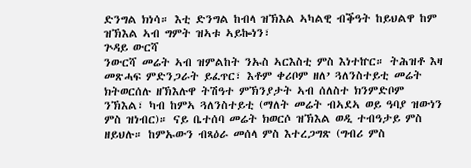ድንግል ክነሳ። እቲ ድንግል ከብላ ዝኽእል ኣካልዊ ብቕዓት ከይህልዋ ከም ዝኽእል ኣብ ግምት ዝኣቱ ኣይኰነን፣
ጕዳይ ውርሻ
ንውርሻ መሬት ኣብ ዝምልከት ንኡስ ኣርእስቲ ምስ እነተኵር። ትሕዝቶ እዛ መጽሓፍ ምድንጋራት ይፈጥር፣ እቶም ቀሪቦም ዘለ’ ጓለንስተይቲ መሬት ክትወርሰሉ ዘኽእሉዋ ትሽዓተ ምኽንያታት ኣብ ሰለስተ ክንምድቦም ንኽእል፣ ካብ ከምኣ ጓለንስተይቲ (ማለት መሬት ብኣደኣ ወይ ዓባያ ዝውነን ምስ ዝነብር)። ናይ ቤተሰባ መሬት ክወርሶ ዝኽእል ወዲ ተብዓታይ ምስ ዘይህሉ። ከምኡውን ብጻዕራ መሰላ ምስ እተረጋግጽ (ግብሪ ምስ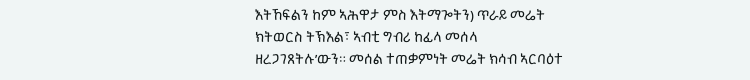እትኸፍልን ከም ኣሕዋታ ምስ እትማጐትን) ጥራይ መሬት ክትወርስ ትኽእል፣ ኣብቲ ግብሪ ከፊላ መሰላ ዘረጋገጸትሉ’ውን። መሰል ተጠቃምነት መሬት ክሳብ ኣርባዕተ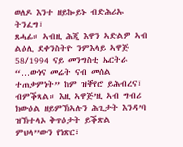ወለዶ እንተ ዘይኰይኑ ብድሕሪኡ ትንፈግ፣
ጸሓፊ። ኣብዚ ሕጂ እዋን ኣድልዎ ኣብ ልዕሊ ደቀንስትዮ ንምእላይ ኣዋጅ 58/1994 ናይ መንግስቲ ኤርትራ “…ውነና መሬት ናብ መሰል ተጠቃምነት” ከም ዝቐየሮ ይሕብረና፣ ብምቕጻል። እዚ ኣዋጅ’ዚ ኣብ ግብሪ ክውዕል ዘይምኽኣሉን ሕጊታት እንዳ’ባ ዝኽተላኦ ቅጥዕታት ይቕጽል ምህላ’’ውን የነጽር፣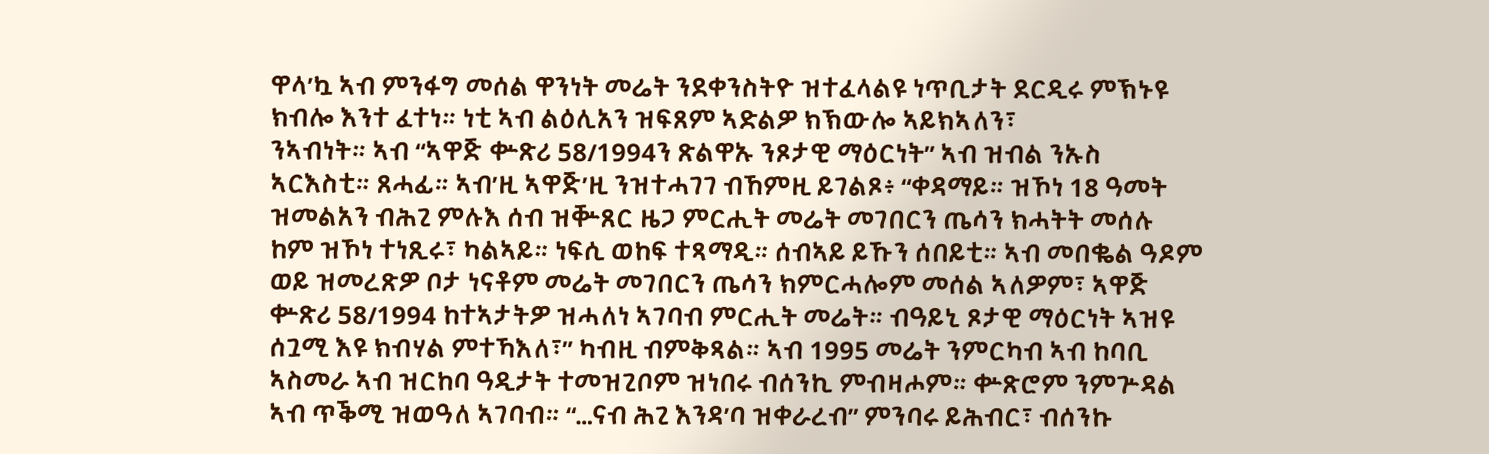ዋላ’ኳ ኣብ ምንፋግ መሰል ዋንነት መሬት ንደቀንስትዮ ዝተፈላልዩ ነጥቢታት ደርዲሩ ምኽኑዩ ክብሎ እንተ ፈተነ። ነቲ ኣብ ልዕሊአን ዝፍጸም ኣድልዎ ክኽውሎ ኣይክኣለን፣
ንኣብነት። ኣብ “ኣዋጅ ቍጽሪ 58/1994ን ጽልዋኡ ንጾታዊ ማዕርነት” ኣብ ዝብል ንኡስ ኣርእስቲ። ጸሓፊ። ኣብ’ዚ ኣዋጅ’ዚ ንዝተሓገገ ብኸምዚ ይገልጾ፥ “ቀዳማይ። ዝኾነ 18 ዓመት ዝመልአን ብሕጊ ምሉእ ሰብ ዝቝጸር ዜጋ ምርሒት መሬት መገበርን ጤሳን ክሓትት መሰሉ ከም ዝኾነ ተነጺሩ፣ ካልኣይ። ነፍሲ ወከፍ ተጻማዲ። ሰብኣይ ይኹን ሰበይቲ። ኣብ መበቈል ዓዶም ወይ ዝመረጽዎ ቦታ ነናቶም መሬት መገበርን ጤሳን ክምርሓሎም መሰል ኣለዎም፣ ኣዋጅ ቍጽሪ 58/1994 ከተኣታትዎ ዝሓለነ ኣገባብ ምርሒት መሬት። ብዓይኒ ጾታዊ ማዕርነት ኣዝዩ ሰጓሚ እዩ ክብሃል ምተኻእለ፣” ካብዚ ብምቅጻል። ኣብ 1995 መሬት ንምርካብ ኣብ ከባቢ ኣስመራ ኣብ ዝርከባ ዓዲታት ተመዝጊቦም ዝነበሩ ብሰንኪ ምብዛሖም። ቍጽሮም ንምጕዳል ኣብ ጥቕሚ ዝወዓለ ኣገባብ። “…ናብ ሕጊ እንዳ’ባ ዝቀራረብ” ምንባሩ ይሕብር፣ ብሰንኩ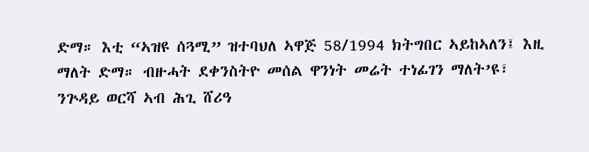ድማ። እቲ “ኣዝዩ ሰጓሚ” ዝተባህለ ኣዋጅ 58/1994 ክትግበር ኣይከኣለን፤ እዚ ማለት ድማ። ብዙሓት ደቀንስትዮ መሰል ዋንነት መሬት ተነፊገን ማለት’ዩ፣
ንጕዳይ ወርሻ ኣብ ሕጊ ሸሪዓ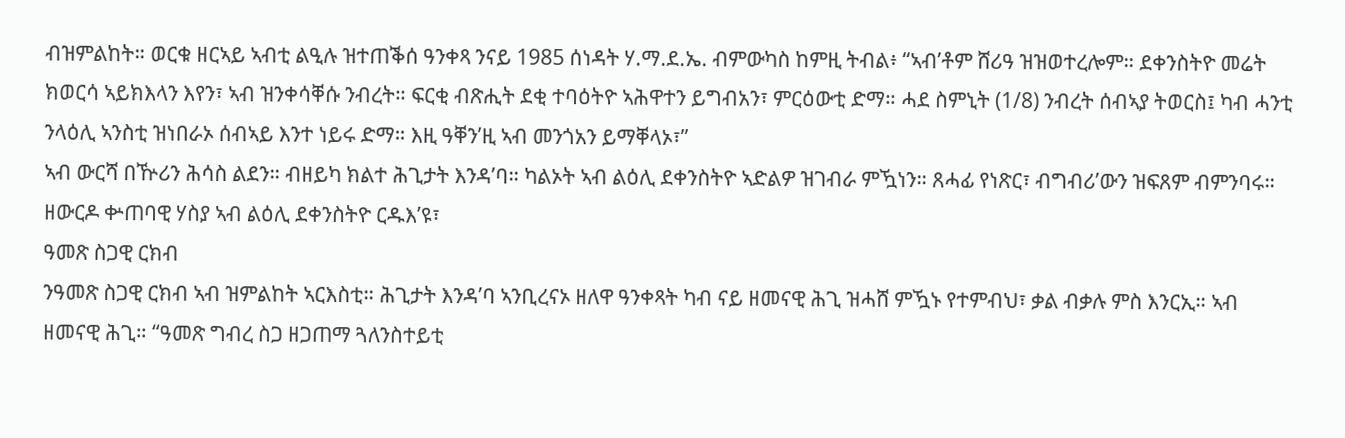ብዝምልከት። ወርቁ ዘርኣይ ኣብቲ ልዒሉ ዝተጠቕሰ ዓንቀጻ ንናይ 1985 ሰነዳት ሃ.ማ.ደ.ኤ. ብምውካስ ከምዚ ትብል፥ “ኣብ’ቶም ሸሪዓ ዝዝወተረሎም። ደቀንስትዮ መሬት ክወርሳ ኣይክእላን እየን፣ ኣብ ዝንቀሳቐሱ ንብረት። ፍርቂ ብጽሒት ደቂ ተባዕትዮ ኣሕዋተን ይግብአን፣ ምርዕውቲ ድማ። ሓደ ስምኒት (1/8) ንብረት ሰብኣያ ትወርስ፤ ካብ ሓንቲ ንላዕሊ ኣንስቲ ዝነበራኦ ሰብኣይ እንተ ነይሩ ድማ። እዚ ዓቐን’ዚ ኣብ መንጎአን ይማቐላኦ፣”
ኣብ ውርሻ በዅሪን ሕሳስ ልደን። ብዘይካ ክልተ ሕጊታት እንዳ’ባ። ካልኦት ኣብ ልዕሊ ደቀንስትዮ ኣድልዎ ዝገብራ ምዃነን። ጸሓፊ የነጽር፣ ብግብሪ’ውን ዝፍጸም ብምንባሩ። ዘውርዶ ቍጠባዊ ሃስያ ኣብ ልዕሊ ደቀንስትዮ ርዱእ’ዩ፣
ዓመጽ ስጋዊ ርክብ
ንዓመጽ ስጋዊ ርክብ ኣብ ዝምልከት ኣርእስቲ። ሕጊታት እንዳ’ባ ኣንቢረናኦ ዘለዋ ዓንቀጻት ካብ ናይ ዘመናዊ ሕጊ ዝሓሸ ምዃኑ የተምብህ፣ ቃል ብቃሉ ምስ እንርኢ። ኣብ ዘመናዊ ሕጊ። “ዓመጽ ግብረ ስጋ ዘጋጠማ ጓለንስተይቲ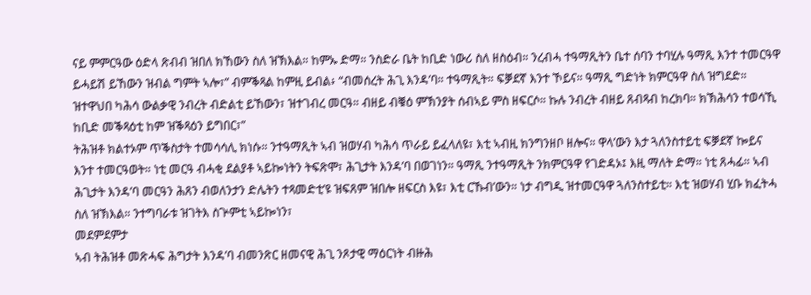ናይ ምምርዓው ዕድላ ጽብብ ዝበለ ክኸውን ስለ ዝኽእል። ከምኡ ድማ። ንስድራ ቤት ከቢድ ነውሪ ስለ ዘስዕብ። ንረብሓ ተዓማጺትን ቤተ ሰባን ተባሂሉ ዓማጺ እንተ ተመርዓዋ ይሓይሽ ይኸውን ዝብል ግምት ኣሎ፣” ብምቕጻል ከምዚ ይብል፥ “ብመሰረት ሕጊ እንዳ’ባ። ተዓማጺት። ፍቓደኛ እንተ ኾይና። ዓማጺ ግድነት ክምርዓዋ ስለ ዝግደድ። ዝተዋህበ ካሕሳ ውልቃዊ ንብረት ብድልቲ ይኸውን፣ ዝተገብረ መርዓ። ብዘይ ብቑዕ ምኽንያት ሰብኣይ ምስ ዘፍርሶ። ኩሉ ንብረት ብዘይ ጸብጻብ ከረክባ። ክኽሕሳን ተወሳኺ ከቢድ መቕጻዕቲ ከም ዝቕጻዕን ይግበር፣”
ትሕዝቶ ክልተኦም ጥቕስታት ተመሳሳሊ ክነሱ። ንተዓማጺት ኣብ ዝወሃብ ካሕሳ ጥራይ ይፈላለዩ፣ እቲ ኣብዚ ክንግንዘቦ ዘሎና። ዋላ’ውን እታ ጓለንስተይቲ ፍቓደኛ ኰይና እንተ ተመርዓወት። ነቲ መርዓ ብሓቂ ደልያቶ ኣይኰነትን ትፍጽሞ፣ ሕጊታት እንዳ’ባ በወገነን። ዓማጺ ንተዓማጺት ንክምርዓዋ የገድዳኦ፤ እዚ ማለት ድማ። ነቲ ጸሓፊ። ኣብ ሕጊታት እንዳ’ባ መርዓን ሕጸን ብወለንታን ድሌትን ተጻመድቲ’ዩ ዝፍጸም ዝበሎ ዘፍርስ እዩ፣ እቲ ርኹብ’ውን። ነታ ብግዲ ዝተመርዓዋ ጓለንስተይቲ። እቲ ዝወሃብ ሂቡ ክፈትሓ ስለ ዝኽእል። ንተግባራቱ ዝገትእ ስጕምቲ ኣይኰነን፣
መደምደምታ
ኣብ ትሕዝቶ መጽሓፍ ሕግታት እንዳ’ባ ብመንጽር ዘመናዊ ሕጊ ንጾታዊ ማዕርነት ብዙሕ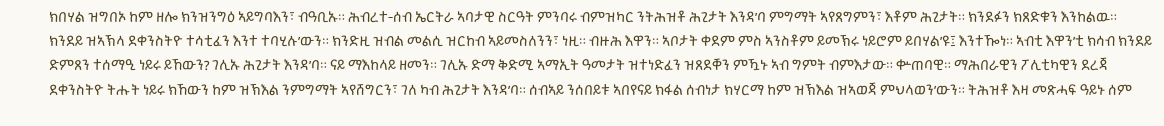ክበሃል ዝግበኦ ከም ዘሎ ክንዝንግዕ ኣይግባእን፣ ብዓቢኡ። ሕብረተ-ሰብ ኤርትራ ኣባታዊ ስርዓት ምንባሩ ብምዝካር ንትሕዝቶ ሕጊታት እንዳ’ባ ምግማት ኣየጸግምን፣ እቶም ሕጊታት። ክንደፉን ክጸድቁን እንከልዉ። ክንደይ ዝኣኽላ ደቀንስትዮ ተሳቲፈን እንተ ተባሂሉ’ውን። ክንድዚ ዝብል መልሲ ዝርከብ ኣይመስለንን፣ ነዚ። ብዙሕ እዋን። ኣቦታት ቀደም ምስ ኣንስቶም ይመኽሩ ነይሮም ይበሃል’ዩ፤ እንተዀነ። ኣብቲ እዋን’ቲ ክሳብ ክንደይ ድምጸን ተሰማዒ ነይሩ ይኸውን? ገሊኡ ሕጊታት እንዳ’ባ። ናይ ማእከላይ ዘመን። ገሊኡ ድማ ቅድሚ ኣማኢት ዓመታት ዝተነድፈን ዝጸደቐን ምዃኑ ኣብ ግምት ብምእታው። ቍጠባዊ። ማሕበራዊን ፖሊቲካዊን ደረጃ ደቀንስትዮ ትሑት ነይሩ ክኸውን ከም ዝኽእል ንምግማት ኣየሸግርን፣ ገለ ካብ ሕጊታት እንዳ’ባ። ሰብኣይ ንሰበይቱ ኣበየናይ ክፋል ሰብነታ ክሃርማ ከም ዝኽእል ዝኣወጃ ምህላወን’ውን። ትሕዝቶ እዛ መጽሓፍ ዓይኑ ሰም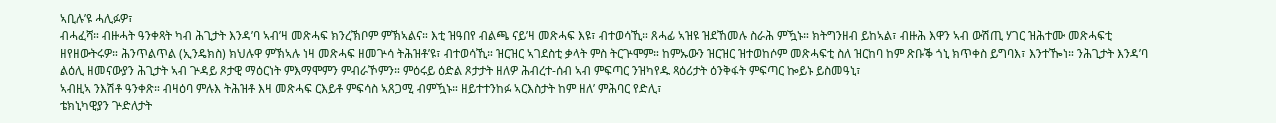ኣቢሉ’ዩ ሓሊፉዎ፣
ብሓፈሻ። ብዙሓት ዓንቀጻት ካብ ሕጊታት እንዳ’ባ ኣብ’ዛ መጽሓፍ ክንረኽቦም ምኽኣልና። እቲ ዝዓበየ ብልጫ ናይ’ዛ መጽሓፍ እዩ፣ ብተወሳኺ። ጸሓፊ ኣዝዩ ዝደኸመሉ ስራሕ ምዃኑ። ክትግንዘብ ይከኣል፣ ብዙሕ እዋን ኣብ ውሽጢ ሃገር ዝሕተሙ መጽሓፍቲ ዘየዘውትሩዎ። ሕንጥልጥል (ኢንዴክስ) ክህሉዋ ምኽኣሉ ነዛ መጽሓፍ ዘመጕሳ ትሕዝቶ’ዩ፣ ብተወሳኺ። ዝርዝር ኣገደስቲ ቃላት ምስ ትርጕሞም። ከምኡውን ዝርዝር ዝተወከሶም መጽሓፍቲ ስለ ዝርከባ ከም ጽቡቕ ጎኒ ክጥቀስ ይግባእ፣ እንተዀነ። ንሕጊታት እንዳ’ባ ልዕሊ ዘመናውያን ሕጊታት ኣብ ጕዳይ ጾታዊ ማዕርነት ምእማሞምን ምብራኾምን። ምዕሩይ ዕድል ጾታታት ዘለዎ ሕብረተ-ሰብ ኣብ ምፍጣር ንዝካየዱ ጻዕሪታት ዕንቅፋት ምፍጣር ኰይኑ ይስመዓኒ፣
ኣብዚኣ ንእሽቶ ዓንቀጽ። ብዛዕባ ምሉእ ትሕዝቶ እዛ መጽሓፍ ርእይቶ ምፍሳስ ኣጸጋሚ ብምዃኑ። ዘይተተንከፉ ኣርእስታት ከም ዘለ’ ምሕባር የድሊ፣
ቴክኒካዊያን ጕድለታት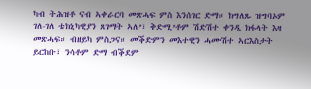ካብ ትሕዝቶ ናብ ኣቀራርባ መጽሓፍ ምስ እንሰገር ድማ። ክግለጹ ዝግባኦም ገለ-ገለ ቴክኒካዊያን ጸገማት ኣለ’፣ ቅድሚ’ቶም ሽድሽተ ቀንዲ ክፋላት እዛ መጽሓፍ። ብዘይካ ምስጋና። መቕድምን መእተዊን ሓሙሽተ ኣርእስታት ይርከቡ፣ ንሳቶም ድማ ብቕደም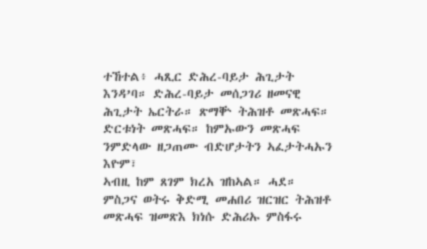ተኸተል፥ ሓጺር ድሕረ-ባይታ ሕጊታት እንዳ’ባ። ድሕረ-ባይታ መሰጋገሪ ዘመናዊ ሕጊታት ኤርትራ። ጽማቝ ትሕዝቶ መጽሓፍ። ድርቱነት መጽሓፍ። ከምኡውን መጽሓፍ ንምድላው ዘጋጠሙ ብድሆታትን ኣፈታትሓኡን እዮም፣
ኣብዚ ከም ጸገም ክረአ ዝከኣል። ሓደ። ምስጋና ወትሩ ቅድሚ መሐበሪ ዝርዝር ትሕዝቶ መጽሓፍ ዝመጽእ ክነሱ ድሕሪኡ ምስፋሩ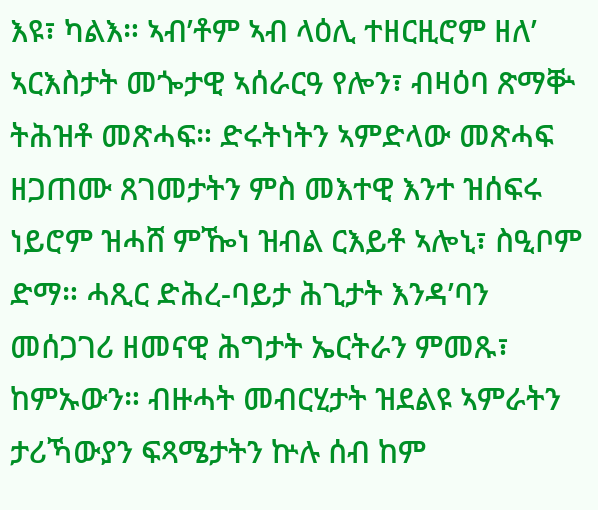እዩ፣ ካልእ። ኣብ’ቶም ኣብ ላዕሊ ተዘርዚሮም ዘለ’ ኣርእስታት መጐታዊ ኣሰራርዓ የሎን፣ ብዛዕባ ጽማቝ ትሕዝቶ መጽሓፍ። ድሩትነትን ኣምድላው መጽሓፍ ዘጋጠሙ ጸገመታትን ምስ መእተዊ እንተ ዝሰፍሩ ነይሮም ዝሓሸ ምዀነ ዝብል ርእይቶ ኣሎኒ፣ ስዒቦም ድማ። ሓጺር ድሕረ-ባይታ ሕጊታት እንዳ’ባን መሰጋገሪ ዘመናዊ ሕግታት ኤርትራን ምመጹ፣
ከምኡውን። ብዙሓት መብርሂታት ዝደልዩ ኣምራትን ታሪኻውያን ፍጻሜታትን ኵሉ ሰብ ከም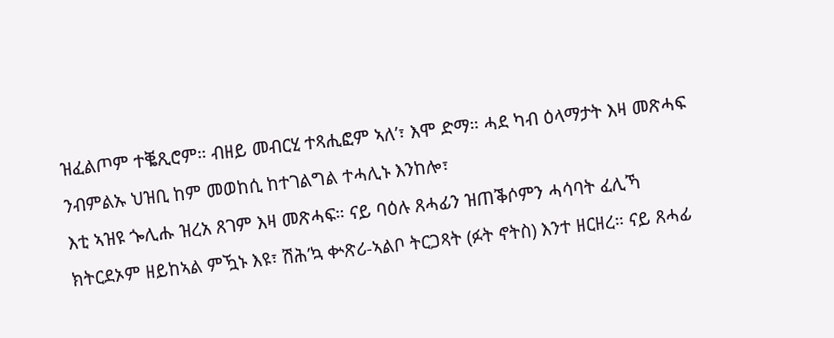ዝፈልጦም ተቘጺሮም። ብዘይ መብርሂ ተጻሒፎም ኣለ’፣ እሞ ድማ። ሓደ ካብ ዕላማታት እዛ መጽሓፍ ንብምልኡ ህዝቢ ከም መወከሲ ከተገልግል ተሓሊኑ እንከሎ፣
እቲ ኣዝዩ ጐሊሑ ዝረአ ጸገም እዛ መጽሓፍ። ናይ ባዕሉ ጸሓፊን ዝጠቕሶምን ሓሳባት ፈሊኻ ክትርደኦም ዘይከኣል ምዃኑ እዩ፣ ሽሕ’ኳ ቍጽሪ-ኣልቦ ትርጋጻት (ፉት ኖትስ) እንተ ዘርዘረ። ናይ ጸሓፊ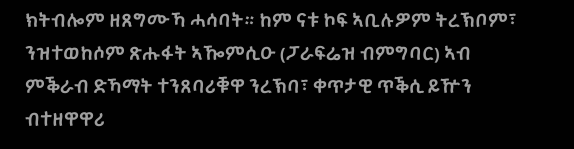ክትብሎም ዘጸግሙኻ ሓሳባት። ከም ናቱ ኮፍ ኣቢሉዎም ትረኽቦም፣ ንዝተወከሶም ጽሑፋት ኣዀምሲዑ (ፓራፍሬዝ ብምግባር) ኣብ ምቕራብ ድኻማት ተንጸባሪቑዋ ንረኽባ፣ ቀጥታዊ ጥቕሲ ይዅን ብተዘዋዋሪ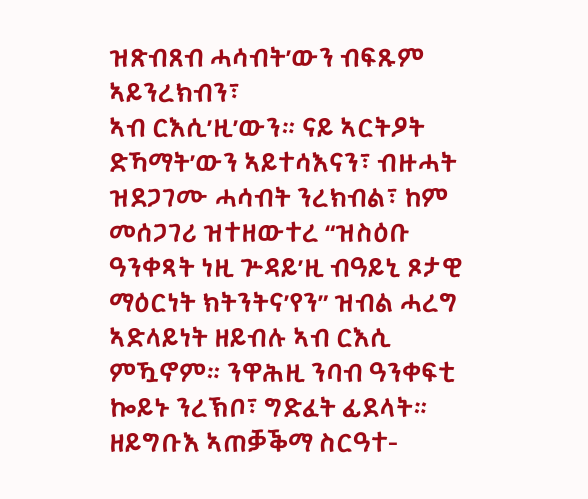ዝጽብጸብ ሓሳብት’ውን ብፍጹም ኣይንረክብን፣
ኣብ ርእሲ’ዚ’ውን። ናይ ኣርትዖት ድኻማት’ውን ኣይተሳእናን፣ ብዙሓት ዝደጋገሙ ሓሳብት ንረክብል፣ ከም መሰጋገሪ ዝተዘውተረ “ዝስዕቡ ዓንቀጻት ነዚ ጕዳይ’ዚ ብዓይኒ ጾታዊ ማዕርነት ክትንትና’የን” ዝብል ሓረግ ኣድላይነት ዘይብሉ ኣብ ርእሲ ምዃኖም። ንዋሕዚ ንባብ ዓንቀፍቲ ኰይኑ ንረኽቦ፣ ግድፈት ፊደላት። ዘይግቡእ ኣጠቓቕማ ስርዓተ-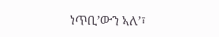ነጥቢ’ውን ኣለ’፣